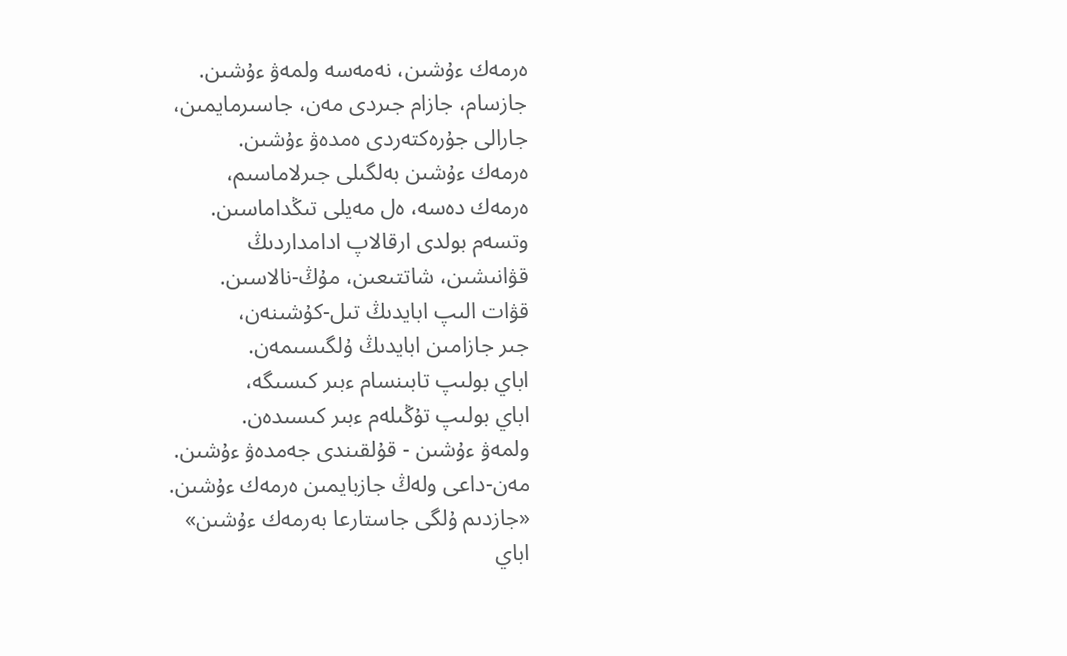ەرمەك ءۇشىن، نەمەسە ولمەۋ ءۇشىن.
جازسام، جازام جىردى مەن، جاسىرمايمىن،
جارالى جۇرەكتەردى ەمدەۋ ءۇشىن.
ەرمەك ءۇشىن بەلگىلى جىرلاماسىم،
ەرمەك دەسە، ەل مەيلى تىڭداماسىن.
وتسەم بولدى ارقالاپ ادامداردىڭ
قۋانىشىن، شاتتىعىن، مۇڭ-نالاسىن.
قۋات الىپ ابايدىڭ تىل-كۇشىنەن،
جىر جازامىن ابايدىڭ ۇلگىسىمەن.
اباي بولىپ تابىنسام ءبىر كىسىگە،
اباي بولىپ تۇڭىلەم ءبىر كىسىدەن.
ولمەۋ ءۇشىن - قۇلقىندى جەمدەۋ ءۇشىن.
مەن-داعى ولەڭ جازبايمىن ەرمەك ءۇشىن.
«جازدىم ۇلگى جاستارعا بەرمەك ءۇشىن»
اباي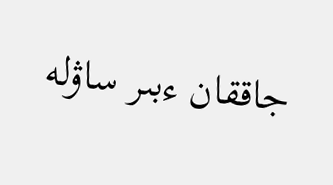جاققان ءبىر ساۋلە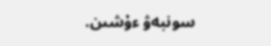سونبەۋ ءۇشىن.